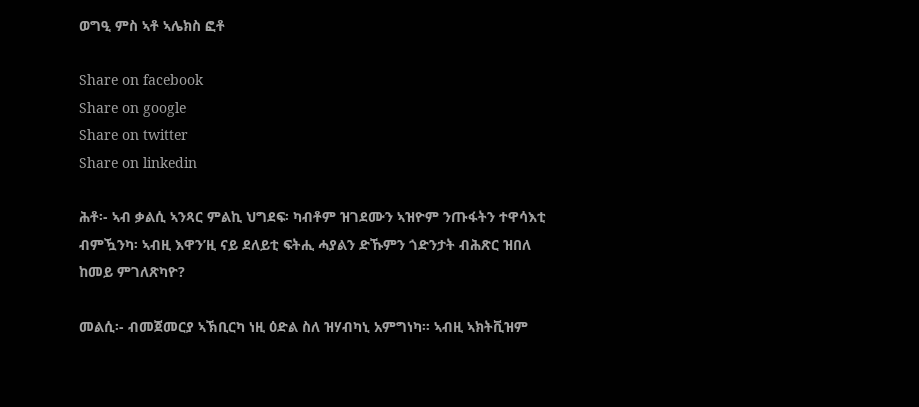ወግዒ ምስ ኣቶ ኣሌክስ ፎቶ

Share on facebook
Share on google
Share on twitter
Share on linkedin

ሕቶ፡- ኣብ ቃልሲ ኣንጻር ምልኪ ህግደፍ፡ ካብቶም ዝገደሙን ኣዝዮም ንጡፋትን ተዋሳእቲ ብምዃንካ፡ ኣብዚ እዋን’ዚ ናይ ደለይቲ ፍትሒ ሓያልን ድኹምን ጎድንታት ብሕጽር ዝበለ ከመይ ምገለጽካዮ?

መልሲ፡- ብመጀመርያ ኣኽቢርካ ነዚ ዕድል ስለ ዝሃብካኒ አምግነካ። ኣብዚ ኣክትቪዝም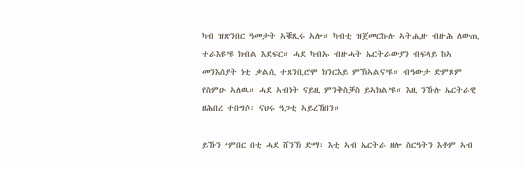ካብ ዝጽንበር ዓመታት ኣቑጺሩ ኣሎ። ካብቲ ዝጀመርኩሉ ኣትሒዙ ብዙሕ ለውጢ ተራእዩ’ዩ ክብል እደፍር። ሓደ ካብኡ ብዙሓት ኤርትራውያን ብፍላይ ከኣ መንእሰያት ነቲ ቃልሲ ተጸንቢሮሞ ክንርእይ ምኽኣልና’ዩ። ብዓውታ ድምጾም የስምዑ ኣለዉ። ሓደ ኣብነት ናይዚ ምንቅስቓስ ይኣክል’ዩ። እዚ ንኹሉ ኤርትራዊ ዘሕበረ ተበግሶ፡ ናህሩ ዓጋቲ ኣይረኸበን።

ይኹን ‘ምበር በቲ ሓደ ሸንኽ ድማ፡ እቲ ኣብ ኤርትራ ዘሎ ስርዓትን እቶም ኣብ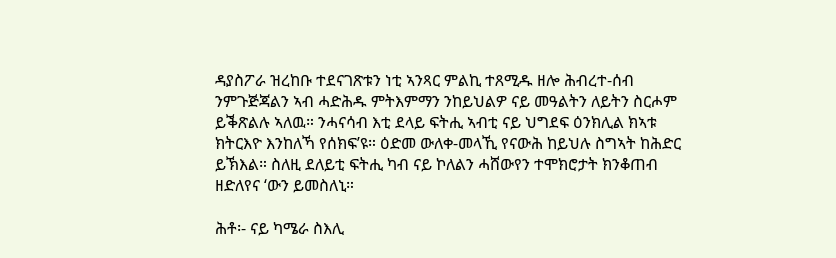ዳያስፖራ ዝረከቡ ተደናገጽቱን ነቲ ኣንጻር ምልኪ ተጸሚዱ ዘሎ ሕብረተ-ሰብ ንምጉጅጃልን ኣብ ሓድሕዱ ምትእምማን ንከይህልዎ ናይ መዓልትን ለይትን ስርሖም ይቕጽልሉ ኣለዉ። ንሓናሳብ እቲ ደላይ ፍትሒ ኣብቲ ናይ ህግደፍ ዕንክሊል ክኣቱ ክትርእዮ እንከለኻ የሰክፍ’ዩ። ዕድመ ውለቀ-መላኺ የናውሕ ከይህሉ ስግኣት ከሕድር ይኽእል። ስለዚ ደለይቲ ፍትሒ ካብ ናይ ኮለልን ሓሸውየን ተሞክሮታት ክንቆጠብ ዘድለየና ‘ውን ይመስለኒ።

ሕቶ፡- ናይ ካሜራ ስእሊ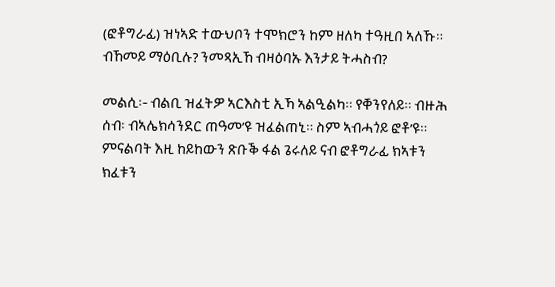(ፎቶግራፊ) ዝነኣድ ተውህቦን ተሞክሮን ከም ዘለካ ተዓዚበ ኣለኹ። ብኸመይ ማዕቢሉ? ንመጻኢኸ ብዛዕባኡ እንታይ ትሓስብ?

መልሲ፡- ብልቢ ዝፈትዎ ኣርእስቲ ኢኻ ኣልዒልካ። የቐንየለይ። ብዙሕ ሰብ፡ ብኣሌክሳንደር ጠዓመ’ዩ ዝፈልጠኒ። ስም ኣብሓጎይ ፎቶ’ዩ። ምናልባት እዚ ከይከውን ጽቡቕ ፋል ጌሩለይ ናብ ፎቶግራፊ ክኣቱን ክፈቱን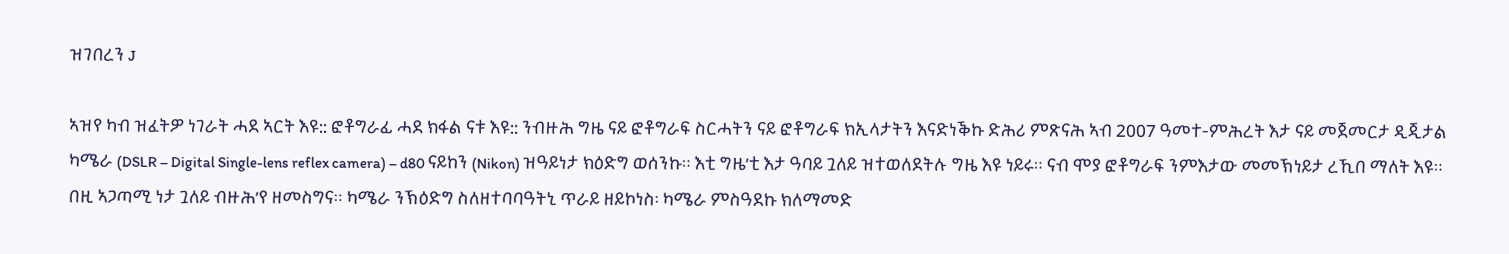ዝገበረን J

ኣዝየ ካብ ዝፈትዎ ነገራት ሓደ ኣርት እዩ:: ፎቶግራፊ ሓደ ክፋል ናቱ እዩ:: ንብዙሕ ግዜ ናይ ፎቶግራፍ ስርሓትን ናይ ፎቶግራፍ ክኢላታትን እናድነቕኩ ድሕሪ ምጽናሕ ኣብ 2007 ዓመተ-ምሕረት እታ ናይ መጀመርታ ዲጂታል ካሜራ (DSLR – Digital Single-lens reflex camera) – d80 ናይከን (Nikon) ዝዓይነታ ክዕድግ ወሰንኩ። እቲ ግዜ’ቲ እታ ዓባይ ጓለይ ዝተወለደትሉ ግዜ እዩ ነይሩ። ናብ ሞያ ፎቶግራፍ ንምእታው መመኽነይታ ረኺበ ማለት እዩ። በዚ ኣጋጣሚ ነታ ጓለይ ብዙሕ’የ ዘመስግና። ካሜራ ንኽዕድግ ስለዘተባባዓትኒ ጥራይ ዘይኮነስ፡ ካሜራ ምስዓደኩ ክለማመድ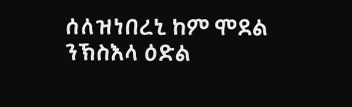ሰለዝነበረኒ ከም ሞደል ንኽስእላ ዕድል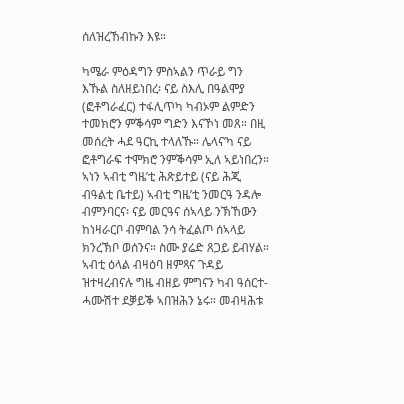ሰለዝረኸብኩን እዩ።

ካሜራ ምዕዳግን ምስኣልን ጥራይ ግን እኹል ስለዘይነበረ፡ ናይ ስእሊ በዓልሞያ (ፎቶግራፈር) ተፋሊጥካ ካብኦም ልምድን ተመክሮን ምቕሳም ግድን እናኾነ መጸ። በዚ መሰረት ሓደ ዓርኪ ተላለኹ። ሌላና’ካ ናይ ፎቶግራፍ ተሞክሮ ንምቕሳም ኢለ ኣይነበረን። ኣነን ኣብቲ ግዜ’ቲ ሕጽይተይ (ናይ ሕጂ ብዓልቲ ቤተይ) ኣብቲ ግዜ’ቲ ንመርዓ ንዳሎ ብምንባርና፡ ናይ መርዓና ሰኣላይ ንኽኸውን ከነዛራርቦ ብምባል ንሳ ትፈልጦ ሰኣላይ ክንረኽቦ ወሰንና። ስሙ ያሬድ ጸጋይ ይብሃል። ኣብቲ ዕላል ብዛዕባ ዘምጻና ጉዳይ ዝተዛረብናሉ ግዜ ብዘይ ምግናን ካብ ዓሰርተ-ሓሙሽተ ደቓይቕ ኣበዝሕን ኔሩ። መብዛሕቱ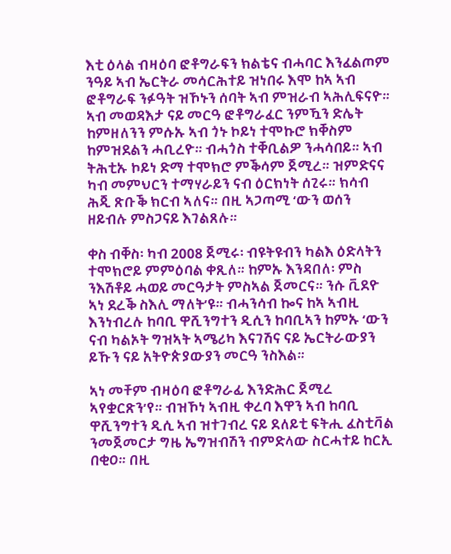እቲ ዕላል ብዛዕባ ፎቶግራፍን ክልቴና ብሓባር እንፈልጦም ንዓይ ኣብ ኤርትራ መሳርሕተይ ዝነበሩ እሞ ከኣ ኣብ ፎቶግራፍ ንፉዓት ዝኾኑን ሰባት ኣብ ምዝራብ ኣሕሊፍናዮ። ኣብ መወዳእታ ናይ መርዓ ፎቶግራፈር ንምዃን ድሌት ከምዘለንን ምሱኡ ኣብ ጎኑ ኮይነ ተሞኩሮ ክቐስም ከምዝደልን ሓቢረዮ። ብሓጎስ ተቐቢልዎ ንሓሳበይ። ኣብ ትሕቲኡ ኮይነ ድማ ተሞክሮ ምቕሳም ጀሚረ። ዝምድናና ካብ መምህርን ተማሃራይን ናብ ዕርክነት ሰጊሩ። ክሳብ ሕጂ ጽቡቕ ክርብ ኣለና። በዚ ኣጋጣሚ ‘ውን ወሰን ዘይብሉ ምስጋናይ እገልጸሉ።

ቀስ ብቐስ፡ ካብ 2008 ጀሚሩ፡ ብዩትዩብን ካልእ ዕድላትን ተሞክሮይ ምምዕባል ቀጺለ። ከምኡ እንዳበለ፡ ምስ ንእሽቶይ ሓወይ መርዓታት ምስኣል ጀመርና። ንሱ ቪደዮ ኣነ ደረቕ ስእሊ ማለት’ዩ። ብሓንሳብ ኰና ከኣ ኣብዚ እንነብረሉ ከባቢ ዋሺንግተን ዲሲን ከባቢኣን ከምኡ ‘ውን ናብ ካልኦት ግዝኣት ኣሜሪካ እናገሽና ናይ ኤርትራውያን ይኹን ናይ አትዮጵያውያን መርዓ ንስእል።

ኣነ መቸም ብዛዕባ ፎቶግራፊ እንድሕር ጀሚረ ኣየቋርጽን’የ። ብዝኾነ ኣብዚ ቀረባ እዋን ኣብ ከባቢ ዋሺንግተን ዲሲ ኣብ ዝተገብረ ናይ ደለይቲ ፍትሒ ፈስቲቫል ንመጀመርታ ግዜ ኤግዝብሽን ብምድላው ስርሓተይ ከርኢ በቂዐ። በዚ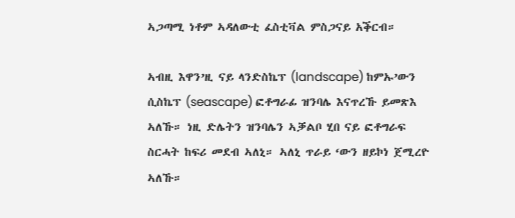ኣጋጣሚ ነቶም ኣዳለውቲ ፈስቲቫል ምስጋናይ አቕርብ።

ኣብዚ እዋን’ዚ ናይ ላንድስኬፕ (landscape) ከምኡ’ውን ሲስኬፕ (seascape) ፎቶግራፊ ዝንባሌ እናጥረኹ ይመጽእ ኣለኹ። ነዚ ድሌትን ዝንባሌን ኣቓልቦ ሂበ ናይ ፎቶግራፍ ስርሓት ከፍሪ መደብ ኣለኒ። ኣለኒ ጥራይ ‘ውን ዘይኮነ ጀሚረዮ ኣለኹ።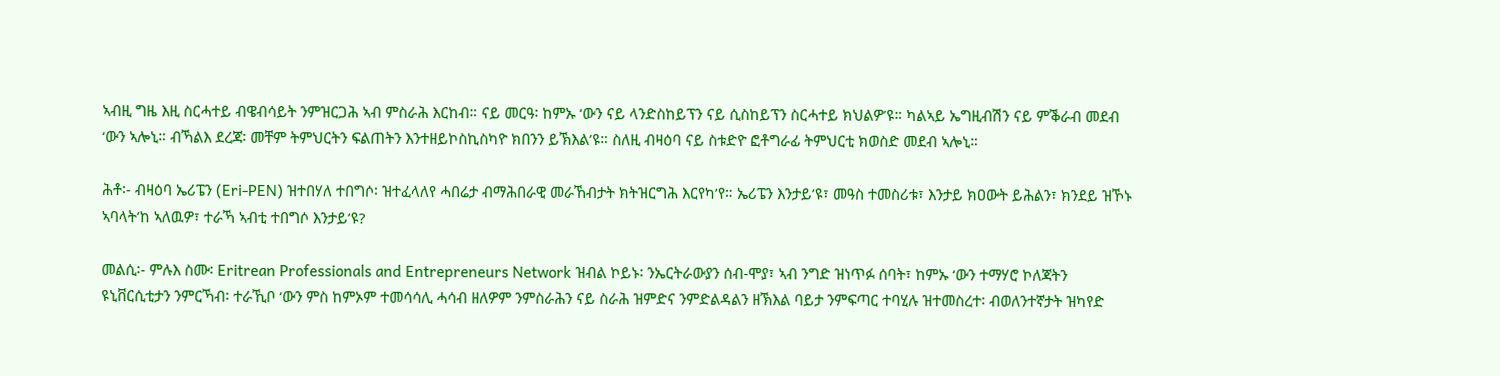ኣብዚ ግዜ እዚ ስርሓተይ ብዌብሳይት ንምዝርጋሕ ኣብ ምስራሕ እርከብ። ናይ መርዓ፡ ከምኡ ‘ውን ናይ ላንድስከይፕን ናይ ሲስከይፕን ስርሓተይ ክህልዎ’ዩ። ካልኣይ ኤግዚብሽን ናይ ምቕራብ መደብ ‘ውን ኣሎኒ። ብኻልእ ደረጃ፡ መቸም ትምህርትን ፍልጠትን እንተዘይኮስኪስካዮ ክበንን ይኽእል’ዩ። ስለዚ ብዛዕባ ናይ ስቱድዮ ፎቶግራፊ ትምህርቲ ክወስድ መደብ ኣሎኒ።

ሕቶ፡- ብዛዕባ ኤሪፔን (Eri-PEN) ዝተበሃለ ተበግሶ፡ ዝተፈላለየ ሓበሬታ ብማሕበራዊ መራኸብታት ክትዝርግሕ እርየካ’የ። ኤሪፔን እንታይ’ዩ፣ መዓስ ተመስሪቱ፣ እንታይ ክዐውት ይሕልን፣ ክንደይ ዝኾኑ ኣባላት’ከ ኣለዉዎ፣ ተራኻ ኣብቲ ተበግሶ እንታይ’ዩ?

መልሲ፡- ምሉእ ስሙ፡ Eritrean Professionals and Entrepreneurs Network ዝብል ኮይኑ፡ ንኤርትራውያን ሰብ-ሞያ፣ ኣብ ንግድ ዝነጥፉ ሰባት፣ ከምኡ ‘ውን ተማሃሮ ኮለጃትን ዩኒቨርሲቲታን ንምርኻብ፡ ተራኺቦ ‘ውን ምስ ከምኦም ተመሳሳሊ ሓሳብ ዘለዎም ንምስራሕን ናይ ስራሕ ዝምድና ንምድልዳልን ዘኽእል ባይታ ንምፍጣር ተባሂሉ ዝተመስረተ፡ ብወለንተኛታት ዝካየድ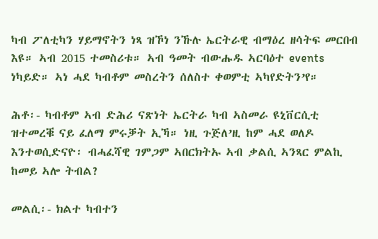ካብ ፖለቲካን ሃይማኖትን ነጻ ዝኾነ ንኹሉ ኤርትራዊ ብማዕረ ዘሳትፍ መርበብ እዩ። ኣብ 2015 ተመስሪቱ። ኣብ ዓመት ብውሑዱ ኣርባዕተ events ነካይድ። ኣነ ሓደ ካብቶም መስረትን ሰለስተ ቀወምቲ ኣካየድትን’የ።

ሕቶ፡- ካብቶም ኣብ ድሕሪ ናጽነት ኤርትራ ካብ ኣስመራ ዩኒቨርሲቲ ዝተመረቑ ናይ ፈለማ ምሩቓት ኢኻ። ነዚ ጉጅለ’ዚ ከም ሓደ ወለዶ እንተወሲድናዮ፡ ብሓፈሻዊ ገምጋም ኣበርክትኡ ኣብ ቃልሲ ኣንጻር ምልኪ ከመይ ኣሎ ትብል?

መልሲ፡- ክልተ ካብተን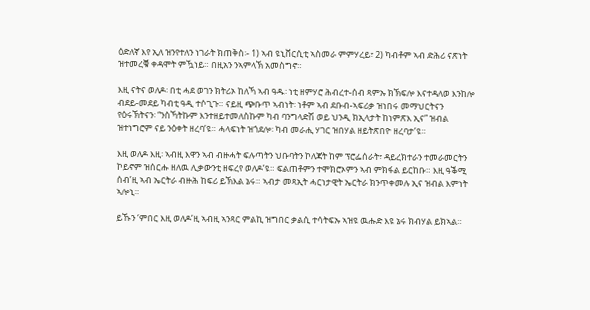ዕድለኛ እየ ኢለ ዝንየተለን ነገራት ክጠቅስ፡- 1) ኣብ ዩኒቨርሲቲ ኣስመራ ምምሃረይ፣ 2) ካብቶም ኣብ ድሕሪ ናጽነት ዝተመረቑ ቀዳሞት ምዃነይ። በዚአን ንኣምላኽ አመስግኖ።

እዚ ናትና ወለዶ፡ በቲ ሓደ ወገን ክትሪኦ ከለኻ ኣብ ዓዱ፡ ነቲ ዘምሃሮ ሕብረተ-ሰብ ጻምኡ ክኽፍሎ እናተዳለወ እንከሎ ብደይ-መደይ ካብቲ ዓዲ ተሶጊጉ። ናይዚ ጭቡጥ ኣብነት፡ ነቶም ኣብ ደቡብ-ኣፍሪቃ ዝነበሩ መማህርትናን የዕሩኽትናን፡ “ንስኻትኩም እንተዘይተመለስኩም ካብ ባንግላድሽ ወይ ህንዲ ክኢላታት ከነምጽእ ኢና” ዝብል ዝተነግሮም ናይ ንዕቀት ዘረባ’ዩ። ሓላፍነት ዝጎደሎ፡ ካብ መራሒ ሃገር ዝበሃል ዘይትጽበዮ ዘረባታ’ዩ።

እዚ ወለዶ እዚ፡ ኣብዚ እዋን ኣብ ብዙሓት ፍሉጣትን ህቡባትን ኮለጃት ከም ፕሮፌሰራት፣ ዳይረክተራን ተመራመርትን ኮይኖም ዝሰርሑ ዘለዉ ሊቃውንቲ ዘፍረየ ወለዶ’ዩ። ፍልጠቶምን ተሞክሮኦምን ኣብ ምክፋል ይርከቡ። እዚ ዓቕሚ ሰብ’ዚ ኣብ ኤርትራ ብዙሕ ከፍሪ ይኽእል ኔሩ። ኣብታ መጻኢት ሓርነታዊት ኤርትራ ክንጥቀመሉ ኢና ዝብል እምነት ኣሎኒ።

ይኹን ‘ምበር እዚ ወለዶ’ዚ ኣብዚ ኣንጻር ምልኪ ዝግበር ቃልሲ ተሳትፍኡ ኣዝዩ ዉሑድ እዩ ኔሩ ክብሃል ይክኣል።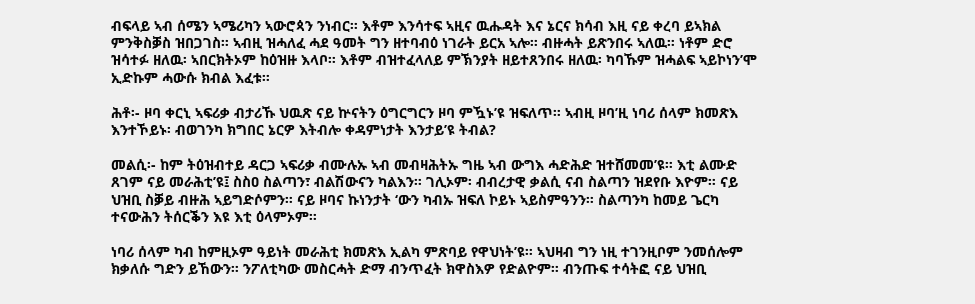ብፍላይ ኣብ ሰሜን ኣሜሪካን ኣውሮጳን ንነብር። እቶም እንሳተፍ ኣዚና ዉሑዳት እና ኔርና ክሳብ እዚ ናይ ቀረባ ይኣክል ምንቅስቓስ ዝበጋገስ። ኣብዚ ዝሓለፈ ሓደ ዓመት ግን ዘተባብዕ ነገራት ይርአ ኣሎ። ብዙሓት ይጽንበሩ ኣለዉ። ነቶም ድሮ ዝሳተፉ ዘለዉ፡ ኣበርክትኦም ከዕዝዙ እላቦ። እቶም ብዝተፈላለይ ምኽንያት ዘይተጸንበሩ ዘለዉ፡ ካባኹም ዝሓልፍ ኣይኮነን’ሞ ኢድኩም ሓውሱ ክብል እፈቱ።

ሕቶ፡- ዞባ ቀርኒ ኣፍሪቃ ብታሪኹ ህዉጽ ናይ ኵናትን ዕግርግርን ዞባ ምዃኑ’ዩ ዝፍለጥ። ኣብዚ ዞባ’ዚ ነባሪ ሰላም ክመጽእ እንተኾይኑ፡ ብወገንካ ክግበር ኔርዎ እትብሎ ቀዳምነታት እንታይ’ዩ ትብል?

መልሲ፡- ከም ትዕዝብተይ ዳርጋ ኣፍሪቃ ብሙሉኡ ኣብ መብዛሕትኡ ግዜ ኣብ ውግእ ሓድሕድ ዝተሸመመ’ዩ። እቲ ልሙድ ጸገም ናይ መራሕቲ’ዩ፤ ስስዐ ስልጣን፣ ብልሽውናን ካልእን። ገሊኦም፡ ብብረታዊ ቃልሲ ናብ ስልጣን ዝደየቡ እዮም። ናይ ህዝቢ ስቓይ ብዙሕ ኣይግድሶምን። ናይ ዞባና ኩነንታት ‘ውን ካብኡ ዝፍለ ኮይኑ ኣይስምዓንን። ስልጣንካ ከመይ ጌርካ ተናውሕን ትሰርቕን እዩ እቲ ዕላምኦም።

ነባሪ ሰላም ካብ ከምዚኦም ዓይነት መራሕቲ ክመጽእ ኢልካ ምጽባይ የዋህነት’ዩ። ኣህዛብ ግን ነዚ ተገንዚቦም ንመሰሎም ክቃለሱ ግድን ይኸውን። ንፖለቲካው መስርሓት ድማ ብንጥፈት ክዋስእዎ የድልዮም። ብንጡፍ ተሳትፎ ናይ ህዝቢ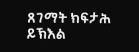ጸገማት ክፍታሕ ይኽእል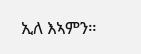ኢለ እኣምን።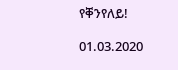የቐንየለይ!

01.03.2020